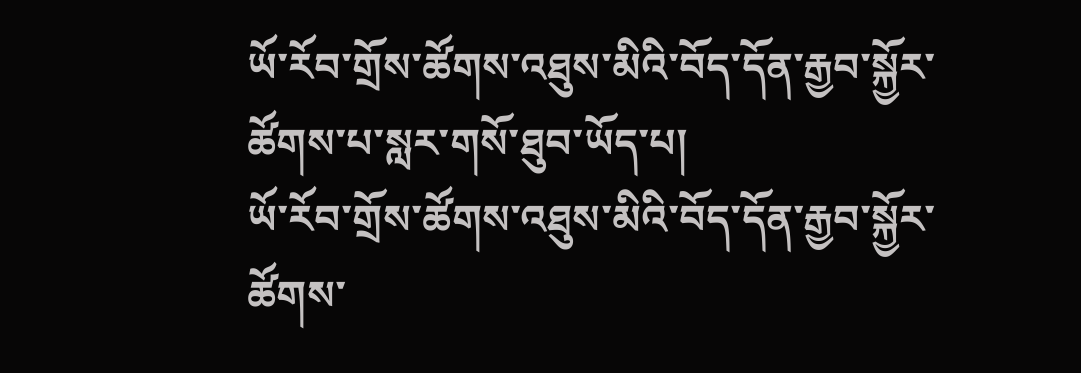ཡོ་རོབ་གྲོས་ཚོགས་འཐུས་མིའི་བོད་དོན་རྒྱབ་སྐྱོར་ཚོགས་པ་སླར་གསོ་ཐུབ་ཡོད་པ།
ཡོ་རོབ་གྲོས་ཚོགས་འཐུས་མིའི་བོད་དོན་རྒྱབ་སྐྱོར་ཚོགས་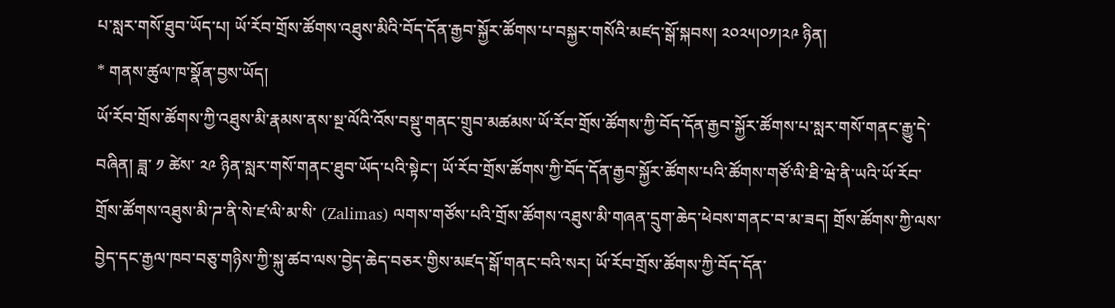པ་སླར་གསོ་ཐུབ་ཡོད་པ། ཡོ་རོབ་གྲོས་ཚོགས་འཐུས་མིའི་བོད་དོན་རྒྱབ་སྐྱོར་ཚོགས་པ་བསྐྱར་གསོའི་མཛད་སྒོ་སྐབས། ༢༠༢༥།༠༡།༢༩ ཉིན།
* གནས་ཚུལ་ཁ་སྣོན་བྱས་ཡོད།
ཡོ་རོབ་གྲོས་ཚོགས་ཀྱི་འཐུས་མི་རྣམས་ནས་སྔ་ལོའི་འོས་བསྡུ་གནང་གྲུབ་མཚམས་ཡོ་རོབ་གྲོས་ཚོགས་ཀྱི་བོད་དོན་རྒྱབ་སྐྱོར་ཚོགས་པ་སླར་གསོ་གནང་རྒྱུ་དེ་བཞིན། ཟླ་ ༡ ཚེས་ ༢༩ ཉིན་སླར་གསོ་གནང་ཐུབ་ཡོད་པའི་སྟེང་། ཡོ་རོབ་གྲོས་ཚོགས་ཀྱི་བོད་དོན་རྒྱབ་སྐྱོར་ཚོགས་པའི་ཚོགས་གཙོ་ལི་ཐི་ཝེ་ནི་ཡའི་ཡོ་རོབ་གྲོས་ཚོགས་འཐུས་མི་ཌ་ནི་སེ་ཛ་ལི་མ་སི་ (Zalimas) ལགས་གཙོས་པའི་གྲོས་ཚོགས་འཐུས་མི་གཞན་དྲུག་ཆེད་ཕེབས་གནང་བ་མ་ཟད། གྲོས་ཚོགས་ཀྱི་ལས་བྱེད་དང་རྒྱལ་ཁབ་བཅུ་གཉིས་ཀྱི་སྐུ་ཚབ་ལས་བྱེད་ཆེད་བཅར་གྱིས་མཛད་སྒོ་གནང་བའི་སར། ཡོ་རོབ་གྲོས་ཚོགས་ཀྱི་བོད་དོན་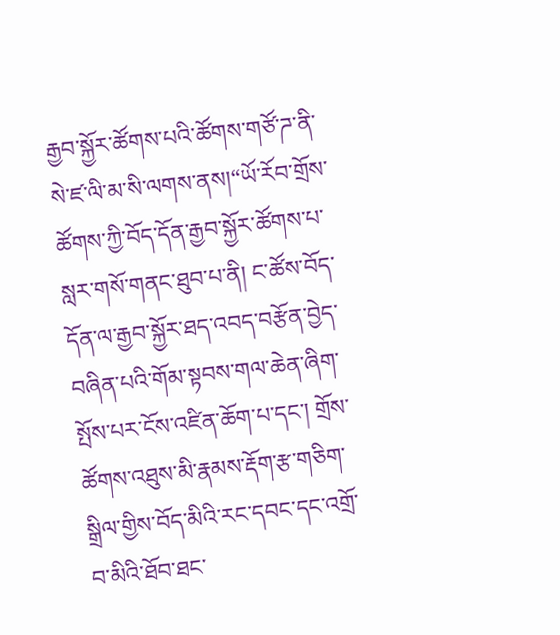རྒྱབ་སྐྱོར་ཚོགས་པའི་ཚོགས་གཙོ་ཌ་ནི་སེ་ཛ་ལི་མ་སི་ལགས་ནས།“ཡོ་རོབ་གྲོས་ཚོགས་ཀྱི་བོད་དོན་རྒྱབ་སྐྱོར་ཚོགས་པ་སླར་གསོ་གནང་ཐུབ་པ་ནི། ང་ཚོས་བོད་དོན་ལ་རྒྱབ་སྐྱོར་ཐད་འབད་བརྩོན་བྱེད་བཞིན་པའི་གོམ་སྟབས་གལ་ཆེན་ཞིག་སྤོས་པར་ངོས་འཛིན་ཆོག་པ་དང་། གྲོས་ཚོགས་འཐུས་མི་རྣམས་རྡོག་རྩ་གཅིག་སྒྲིལ་གྱིས་བོད་མིའི་རང་དབང་དང་འགྲོ་བ་མིའི་ཐོབ་ཐང་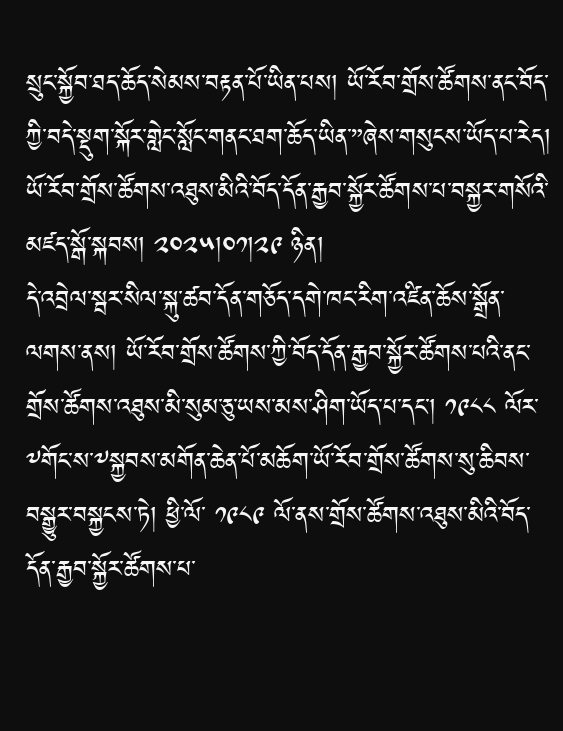སྲུང་སྐྱོབ་ཐད་ཆོད་སེམས་བརྟན་པོ་ཡིན་པས། ཡོ་རོབ་གྲོས་ཚོགས་ནང་བོད་ཀྱི་བདེ་སྡུག་སྐོར་གླེང་སློང་གནང་ཐག་ཆོད་ཡིན་”ཞེས་གསུངས་ཡོད་པ་རེད།
ཡོ་རོབ་གྲོས་ཚོགས་འཐུས་མིའི་བོད་དོན་རྒྱབ་སྐྱོར་ཚོགས་པ་བསྐྱར་གསོའི་མཛད་སྒོ་སྐབས། ༢༠༢༥།༠༡།༢༩ ཉིན།
དེ་འབྲེལ་སྦར་སིལ་སྐུ་ཚབ་དོན་གཅོད་དགེ་ཁང་རིག་འཛིན་ཆོས་སྒྲོན་ལགས་ནས། ཡོ་རོབ་གྲོས་ཚོགས་ཀྱི་བོད་དོན་རྒྱབ་སྐྱོར་ཚོགས་པའི་ནང་གྲོས་ཚོགས་འཐུས་མི་སུམ་ཅུ་ཡས་མས་ཤིག་ཡོད་པ་དང་། ༡༩༨༨ ལོར་༸གོང་ས་༸སྐྱབས་མགོན་ཆེན་པོ་མཆོག་ཡོ་རོབ་གྲོས་ཚོགས་སུ་ཆིབས་བསྒྱུར་བསྐྱངས་ཏེ། ཕྱི་ལོ་ ༡༩༨༩ ལོ་ནས་གྲོས་ཚོགས་འཐུས་མིའི་བོད་དོན་རྒྱབ་སྐྱོར་ཚོགས་པ་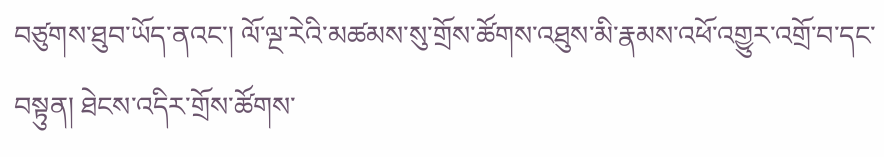བཙུགས་ཐུབ་ཡོད་ནའང་། ལོ་ལྔ་རེའི་མཚམས་སུ་གྲོས་ཚོགས་འཐུས་མི་རྣམས་འཕོ་འགྱུར་འགྲོ་བ་དང་བསྟུན། ཐེངས་འདིར་གྲོས་ཚོགས་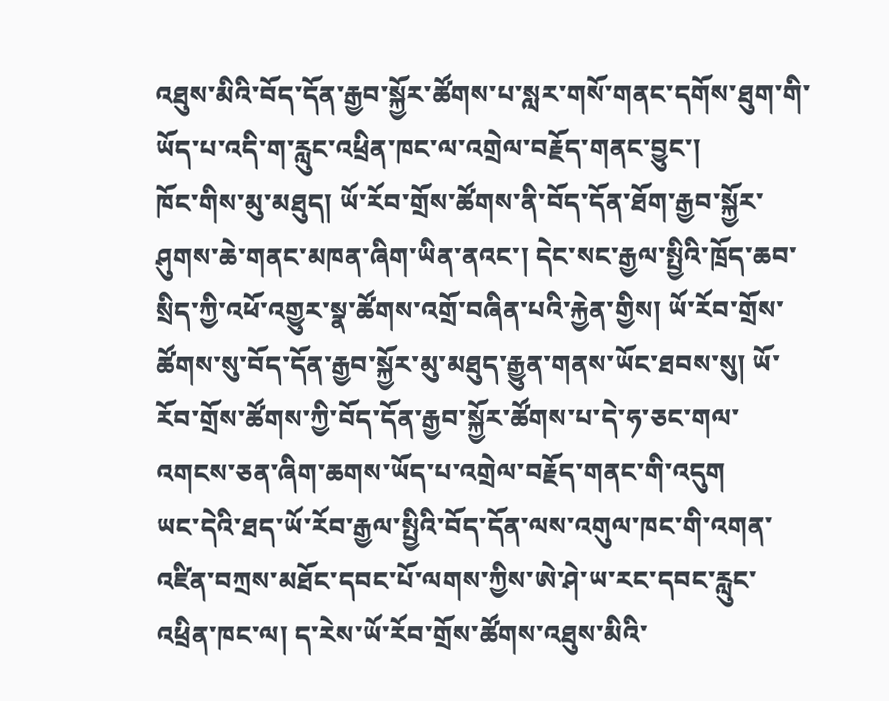འཐུས་མིའི་བོད་དོན་རྒྱབ་སྐྱོར་ཚོགས་པ་སླར་གསོ་གནང་དགོས་ཐུག་གི་ཡོད་པ་འདི་ག་རླུང་འཕྲིན་ཁང་ལ་འགྲེལ་བརྗོད་གནང་བྱུང་།
ཁོང་གིས་མུ་མཐུད། ཡོ་རོབ་གྲོས་ཚོགས་ནི་བོད་དོན་ཐོག་རྒྱབ་སྐྱོར་ཤུགས་ཆེ་གནང་མཁན་ཞིག་ཡིན་ནའང་། དེང་སང་རྒྱལ་སྤྱིའི་ཁྲོད་ཆབ་སྲིད་ཀྱི་འཕོ་འགྱུར་སྣ་ཚོགས་འགྲོ་བཞིན་པའི་རྐྱེན་གྱིས། ཡོ་རོབ་གྲོས་ཚོགས་སུ་བོད་དོན་རྒྱབ་སྐྱོར་མུ་མཐུད་རྒྱུན་གནས་ཡོང་ཐབས་སུ། ཡོ་རོབ་གྲོས་ཚོགས་ཀྱི་བོད་དོན་རྒྱབ་སྐྱོར་ཚོགས་པ་དེ་ཧ་ཅང་གལ་འགངས་ཅན་ཞིག་ཆགས་ཡོད་པ་འགྲེལ་བརྗོད་གནང་གི་འདུག
ཡང་དེའི་ཐད་ཡོ་རོབ་རྒྱལ་སྤྱིའི་བོད་དོན་ལས་འགུལ་ཁང་གི་འགན་འཛིན་བཀྲས་མཐོང་དབང་པོ་ལགས་ཀྱིས་ཨེ་ཤེ་ཡ་རང་དབང་རླུང་འཕྲིན་ཁང་ལ། ད་རེས་ཡོ་རོབ་གྲོས་ཚོགས་འཐུས་མིའི་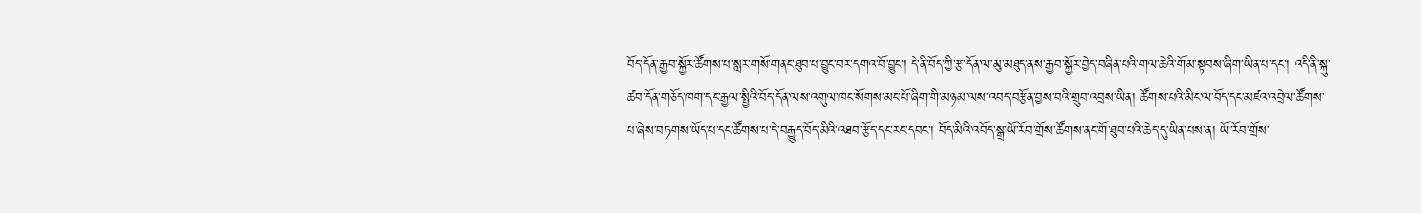བོད་དོན་རྒྱབ་སྐྱོར་ཚོགས་པ་སླར་གསོ་གནང་ཐུབ་པ་བྱུང་བར་དགའ་བོ་བྱུང་། དེ་ནི་བོད་ཀྱི་རྩ་དོན་ལ་མུ་མཐུད་ནས་རྒྱབ་སྐྱོར་བྱེད་བཞིན་པའི་གལ་ཆེའི་གོམ་སྟབས་ཞིག་ཡིན་པ་དང་། འདི་ནི་སྐུ་ཚབ་དོན་གཅོད་ཁག་དང་རྒྱལ་སྤྱིའི་བོད་དོན་ལས་འགུལ་ཁང་སོགས་མང་པོ་ཞིག་གི་མཉམ་ལས་འབད་བརྩོན་བྱས་བའི་གྲུབ་འབྲས་ཡིན། ཚོགས་པའི་མིང་ལ་བོད་དང་མཛའ་འབྲེལ་ཚོགས་པ་ཞེས་བཏགས་ཡོད་པ་དང་ཚོགས་པ་དེ་བརྒྱུད་བོད་མིའི་འཐབ་རྩོད་དང་རང་དབང་། བོད་མིའི་འབོད་སྒྲ་ཡོ་རོབ་གྲོས་ཚོགས་ནང་གོ་ཐུབ་པའི་ཆེད་དུ་ཡིན་པས་ན། ཡོ་རོབ་གྲོས་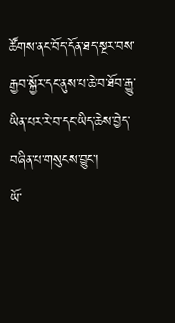ཚོགས་ནང་བོད་དོན་ཐད་སྔར་བས་རྒྱབ་སྐྱོར་དང་ནུས་པ་ཆེ་བ་ཐོབ་རྒྱུ་ཡིན་པར་རེ་བ་དང་ཡིད་ཆེས་བྱེད་བཞིན་པ་གསུངས་བྱུང་།
ཡོ་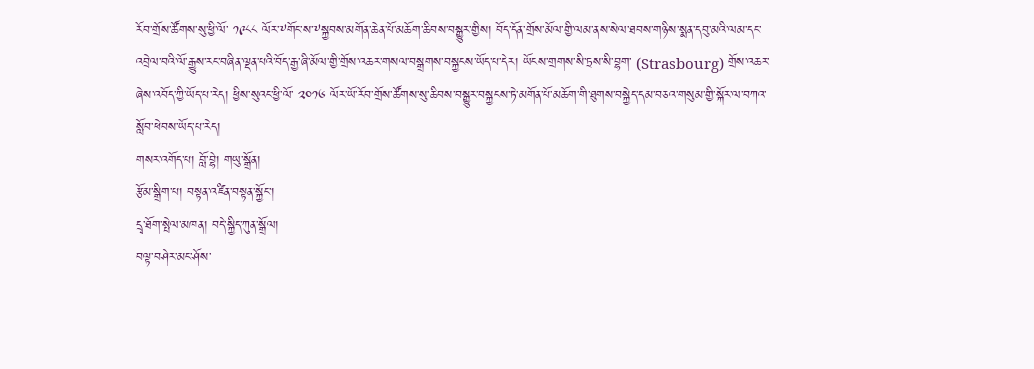རོབ་གྲོས་ཚོགས་སུ་ཕྱི་ལོ་ ༡༩༨༨ ལོར་༸གོང་ས་༸སྐྱབས་མགོན་ཆེན་པོ་མཆོག་ཆིབས་བསྒྱུར་གྱིས། བོད་དོན་གྲོས་མོལ་གྱི་ལམ་ནས་སེལ་ཐབས་གཉིས་སྨན་དབུ་མའི་ལམ་དང་འབྲེལ་བའི་ལོ་རྒྱུས་རང་བཞིན་ལྡན་པའི་བོད་རྒྱ་ཞི་མོལ་གྱི་གྲོས་འཆར་གསལ་བསྒྲགས་བསྐྱངས་ཡོད་པ་དེར། ཡོངས་གྲགས་སི་ཏྲས་སི་བྷག་ (Strasbourg) གྲོས་འཆར་ཞེས་འབོད་ཀྱི་ཡོད་པ་རེད། ཕྱིས་སུའང་ཕྱི་ལོ་ ༢༠༡༦ ལོར་ཡོ་རོབ་གྲོས་ཚོགས་སུ་ཆིབས་བསྒྱུར་བསྐྱངས་ཏེ་མགོན་པོ་མཆོག་གི་ཐུགས་བསྐྱེད་དམ་བཅའ་གསུམ་གྱི་སྐོར་ལ་བཀའ་སློབ་ཕེབས་ཡོད་པ་རེད།
གསར་འགོད་པ། བློ་བྷེ། གཡུ་སྒྲོན།
རྩོམ་སྒྲིག་པ། བསྟན་འཛིན་བསྟན་སྐྱོང་།
དྲྭ་ཐོག་སྤེལ་མཁན། བདེ་སྐྱིད་ཀུན་སྒྲོལ།
བལྟ་བཤེར་མང་ཤོས་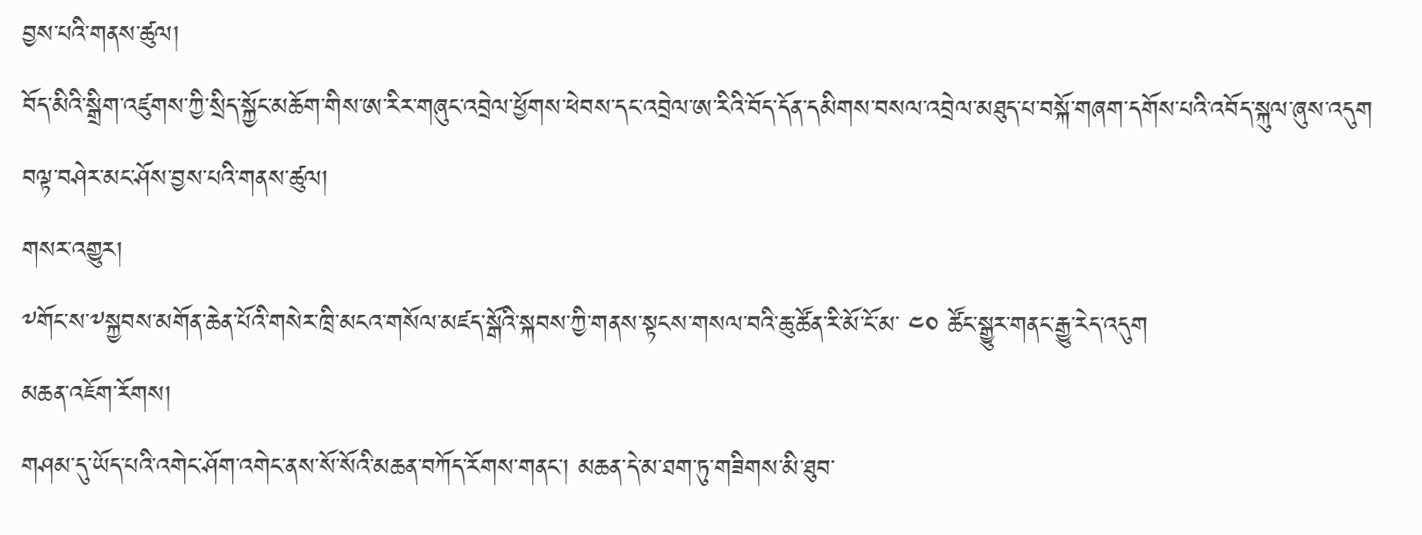བྱས་པའི་གནས་ཚུལ།
བོད་མིའི་སྒྲིག་འཛུགས་ཀྱི་སྲིད་སྐྱོང་མཆོག་གིས་ཨ་རིར་གཞུང་འབྲེལ་ཕྱོགས་ཕེབས་དང་འབྲེལ་ཨ་རིའི་བོད་དོན་དམིགས་བསལ་འབྲེལ་མཐུད་པ་བསྐོ་གཞག་དགོས་པའི་འབོད་སྐུལ་ཞུས་འདུག
བལྟ་བཤེར་མང་ཤོས་བྱས་པའི་གནས་ཚུལ།
གསར་འགྱུར།
༸གོང་ས་༸སྐྱབས་མགོན་ཆེན་པོའི་གསེར་ཁྲི་མངའ་གསོལ་མཛད་སྒོའི་སྐབས་ཀྱི་གནས་སྟངས་གསལ་བའི་ཆུ་ཚོན་རི་མོ་ངོ་མ་ ༤༠ ཚོང་སྒྱུར་གནང་རྒྱུ་རེད་འདུག
མཆན་འཇོག་རོགས།
གཤམ་དུ་ཡོད་པའི་འགེང་ཤོག་འགེང་ནས་སོ་སོའི་མཆན་བཀོད་རོགས་གནང་། མཆན་དེ་མ་ཐག་ཏུ་གཟིགས་མི་ཐུབ་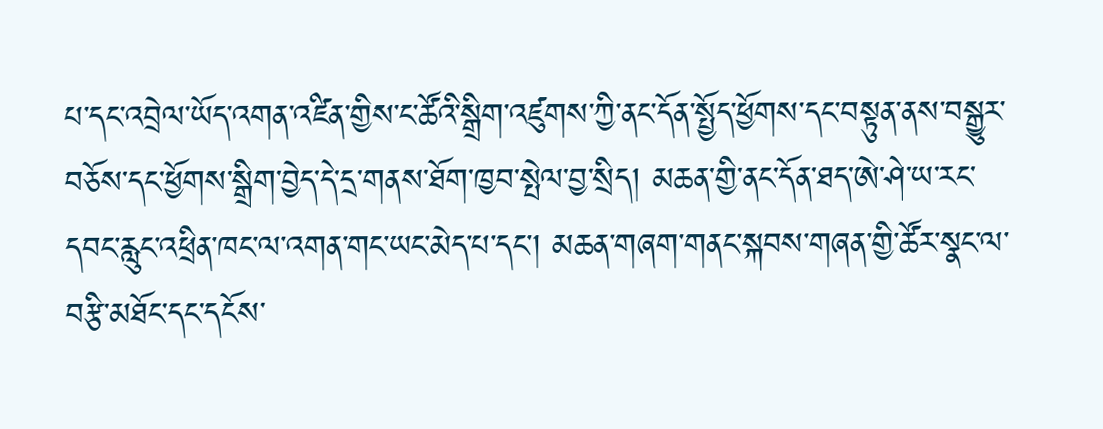པ་དང་འབྲེལ་ཡོད་འགན་འཛིན་གྱིས་ང་ཚོའི་སྒྲིག་འཛུགས་ཀྱི་ནང་དོན་སྤྱོད་ཕྱོགས་དང་བསྟུན་ནས་བསྒྱུར་བཅོས་དང་ཕྱོགས་སྒྲིག་བྱེད་དེ་དྲ་གནས་ཐོག་ཁྱབ་སྤེལ་བྱ་སྲིད། མཆན་གྱི་ནང་དོན་ཐད་ཨེ་ཤེ་ཡ་རང་དབང་རླུང་འཕྲིན་ཁང་ལ་འགན་གང་ཡང་མེད་པ་དང་། མཆན་གཞག་གནང་སྐབས་གཞན་གྱི་ཚོར་སྣང་ལ་བརྩི་མཐོང་དང་དངོས་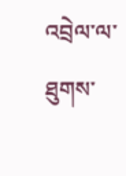འབྲེལ་ལ་ཐུགས་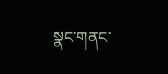སྣང་གནང་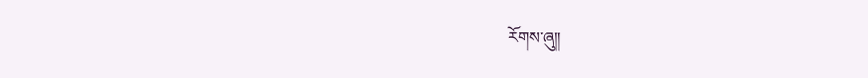རོགས་ཞུ༎